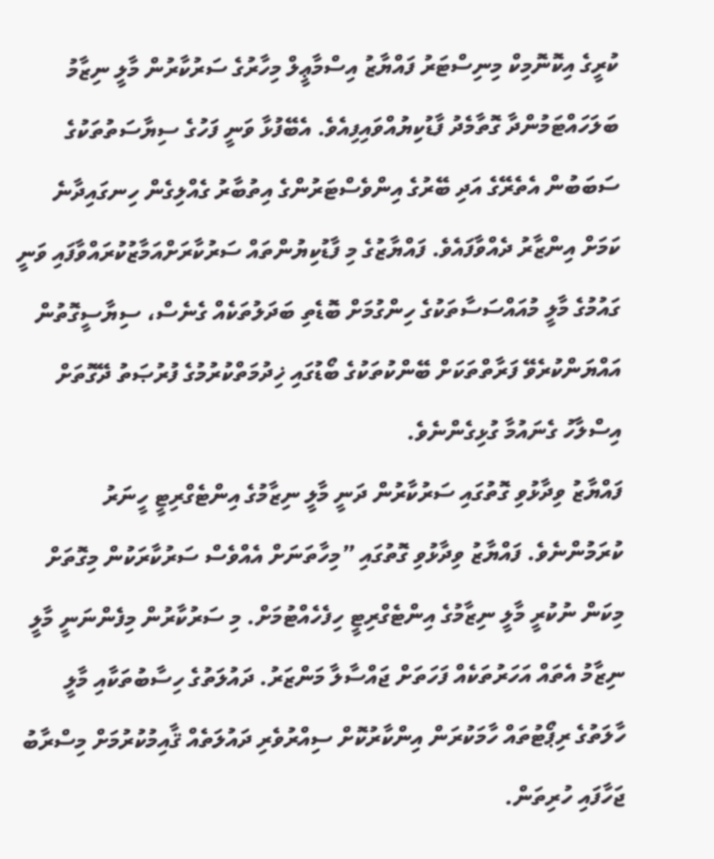ކުރީގެ އިކޮނޮމިކް މިނިސްޓަރު ފައްޔާޒު އިސްމާޢީލް މިހާރުގެ ސަރުކާރުން މާލީ ނިޒާމު ބަލަހައްޓަމުންދާ ގޮތާމެދު ފާޑުކިޔުއްވައިފިއެވެ. އެބޭފުޅާ ވަނީ ފަހުގެ ސިޔާސަތުތަކުގެ ސަބަބުން އެތެރޭގެ އަދި ބޭރުގެ އިންވެސްޓަރުންގެ އިތުބާރު ގެއްލިގެން ހިނގައިދާނެ ކަމަށް އިންޒާރު ދެއްވާފައެވެ. ފައްޔާޒުގެ މި ފާޑުކިޔުންތައް ސަރުކާރަށްއަމާޒުކުރައްވާފައި ވަނީ ގައުމުގެ މާލީ މުއައްސަސާތަކުގެ ހިންގުމަށް ބޮޑެތި ބަދަލުތަކެއް ގެނެސް، ސިޔާސީގޮތުން އައްޔަންކުރެވޭ ފަރާތްތަކަށް ބޭންކުތަކުގެ ބޯޑުގައި ޚިދުމަތްކުރުމުގެ ފުރުޞަތު ދޭގޮތަށް އިސްލާހު ގެނައުމާ ގުޅިގެންނެވެ.
ފައްޔާޒު ވިދާޅުވި ގޮތުގައި ސަރުކާރުން ދަނީ މާލީ ނިޒާމުގެ އިންޓެގްރިޓީ ހީނަރު ކުރަމުންނެވެ. ފައްޔާޒު ވިދާޅުވި ގޮތުގައި ”މިހާތަނަށް އެއްވެސް ސަރުކާރަކުން މިގޮތަށް މިކަން ނުކުރީ މާލީ ނިޒާމުގެ އިންޓެގްރިޓީ ހިފެހެއްޓުމަށް. މި ސަރުކާރުން މިފެންނަނީ މާލީ ނިޒާމު އެތައް އަހަރުތަކެއް ފަހަތަށް ޖައްސާލާ މަންޒަރު. ދައުލަތުގެ ހިސާބުތަކާއި މާލީ ހާލަތުގެ ރިޕޯޓުތައް ހާމަކުރަން އިންކާރުކޮށް ސިއްރުވެރި ދައުލަތެއް ޤާއިމުކުރުމަށް މިސްރާބު ޖަހާފައި ހުރިތަން.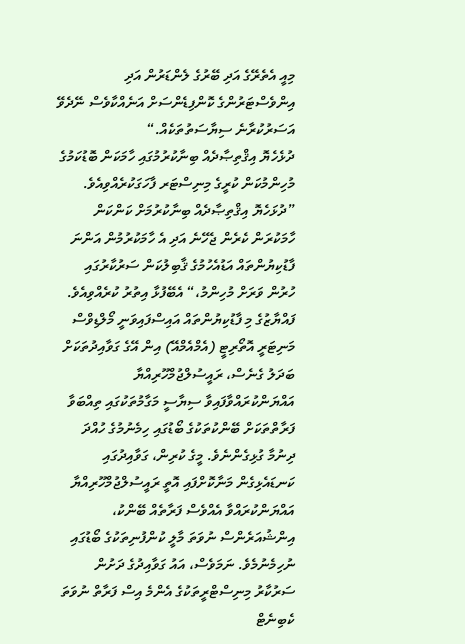މިއީ އެތެރޭގެ އަދި ބޭރުގެ ލެންޑަރުން އަދި އިންވެސްޓަރުންގެ ކޮންފިޑެންސަށް އަނެއްކާވެސް ނޭދެވޭ އަސަރުކުރާނެ ސިޔާސަތުތަކެއް.“
ދުޅެހެޔޮ އިޤްތިޞާދެއް ބިނާކުރުމުގައި ހާމަކަން ބޮޑުކަމުގެ މުހިންމުކަން ކުރީގެ މިނިސްޓަރ ފާހަގަކުރެއްވިއެވެ. ”ދުޅަހެޔޮ އިޤްތިޞާދެއް ބިނާކުރުމަށް ކަންކަން ހާމަކުރަން ކެރެން ޖެހޭނެ އަދި އެ ހާމަކުރުމުން އަންނަ ފާޑުކިޔުންތައް އަޑުއެހުމުގެ ޤާބިލުކަން ސަރުކާރުގައި ހުރުން ވަރަށް މުހިންމު،“ އެބޭފުޅާ އިތުރު ކުރެއްވިއެވެ.
ފައްޔާޒުގެ މި ފާޑުކިޔުންތައް އައިސްފައިވަނީ މޯލްޑިވްސް މަނިޓަރީ އޮތޯރިޓީ (އެމްއެމްއޭ) އިން އޭގެ ގަވާއިދުތަކަށް ބަދަލު ގެނެސް، ރައީސުލްޖުމްހޫރިއްޔާ އައްޔަންކުރައްވާފައިވާ ސިޔާސީ މަގާމުތަކުގައި ތިއްބަވާ ފަރާތްތަކަށް ބޭންކުތަކުގެ ބޯޑުގައި ހިމެނުމުގެ ހުއްދަ ދިނުމާ ގުޅިގެންނެވެ. މީގެ ކުރިން، ގަވާއިދުގައި ކަނޑައެޅިގެން މަނާކޮށްފައި އޮތީ ރައީސުލްޖުމްހޫރިއްޔާ އައްޔަންކުރައްވާ އެއްވެސް ފަރާތެއް ބޭންކު، އިންޝުއަރެންސް ނުވަތަ މާލީ ކުންފުނިތަކުގެ ބޯޑުގައި ނުހިމެނުމެވެ. ނަމަވެސް، އައު ގަވާއިދުގެ ދަށުން ސަރުކާރު މިނިސްޓްރީތަކުގެ އެންމެ އިސް ފަރާތް ނުވަތަ ކެބިނެޓް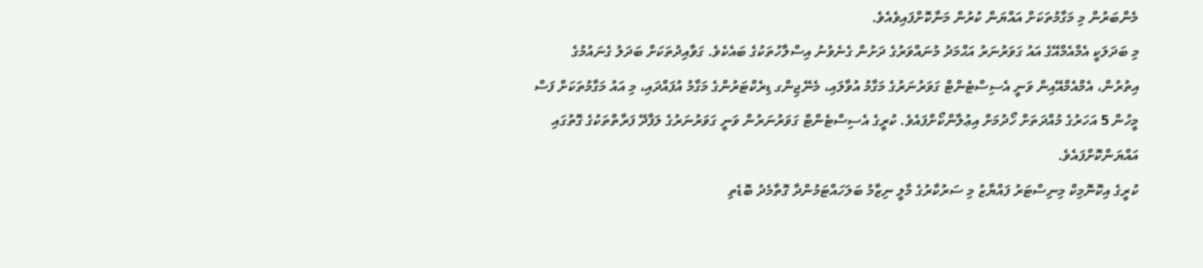މެންބަރުން މި މަގާމުތަކަށް އައްޔަން ކުރުން މަނާކޮށްފައިވެއެވެ.
މި ބަދަލަކީ އެމްއެމްއޭގެ އައު ގަވަރުނަރު އަޙްމަދު މުނައްވަރުގެ ދަށުން ގެނެވުނު އިސްލާހުތަކުގެ ބައެކެވެ. ގަވާއިދުތަކަށް ބަދަލު ގެނައުމުގެ އިތުރުން، އެމްއެމްއޭއިން ވަނީ އެސިސްޓެންޓް ގަވަރުނަރުގެ މަގާމު އުވާލައި، މެނޭޖިންގ ޑިރެކްޓަރުންގެ މަގާމު އުފައްދައި، މި އައު މަގާމުތަކަށް ފަސް މީހުން 5 އަހަރުގެ މުއްދަތަށް ހޯދުމަށް އިޢުލާންކޯށްފައެވެ. ކުރީގެ އެސިސްޓެންޓް ގަވަރުނަރުން ވަނީ ގަވަރުނަރުގެ ލަފާދޭ ފަރާތްތަކުގެ ގޮތުގައި އައްޔަންކޮށްފައެވެ.
ކުރީގެ އިކޮނޮމިކް މިނިސްޓަރު ފައްޔާޒު މި ސަރުކާރުގެ މާލީ ނިޒާމު ބަލަހައްޓަމުންދާ ގޮތާމެދު ބޮޑެތި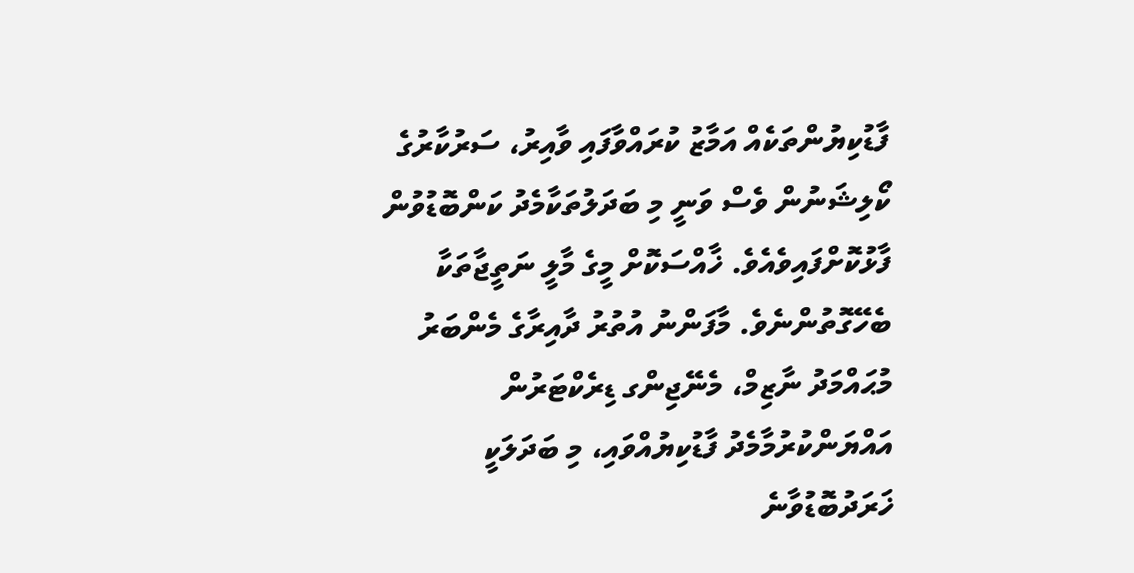ފާޑުކިޔުންތަކެއް އަމާޒު ކުރައްވާފައި ވާއިރު، ސަރުކާރުގެ ކޯލިޝަނުން ވެސް ވަނީ މި ބަދަލުތަކާމެދު ކަންބޮޑުވުން ފާޅުކޮށްފައިވެއެވެ. ޚާއްސަކޮށް މީގެ މާލީ ނަތީޖާތަކާ ބެހޭގޮތުންނެވެ. މާފަންނު އުތުރު ދާއިރާގެ މެންބަރު މުޙައްމަދު ނާޒިމް، މެނޭޖިންގ ޑިރެކްޓަރުން އައްޔަންކުރުމާމެދު ފާޑުކިޔުއްވައި، މި ބަދަލަކީ ޚަރަދުބޮޑުވާނެ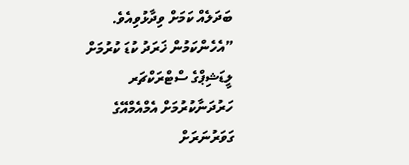ބަދަލެއް ކަމަށް ވިދާޅުވިއެވެ. ”އެހެންކަމުން ޚަރަދު ކުޑަ ކުރުމަށް ލީޑަޝިޕްގެ ސްޓްރަކްޗަރ ހަރުދަނާކުރުމަށް އެމްއެމްއޭގެ ގަވަރުނަރަށް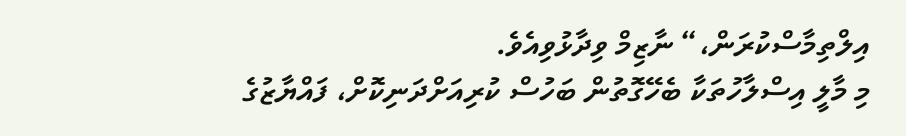އިލްތިމާސްކުރަން،“ ނާޒިމް ވިދާޅުވިއެވެ.
މި މާލީ އިސްލާހުތަކާ ބެހޭގޮތުން ބަހުސް ކުރިއަށްދަނިކޮށް، ފައްޔާޒުގެ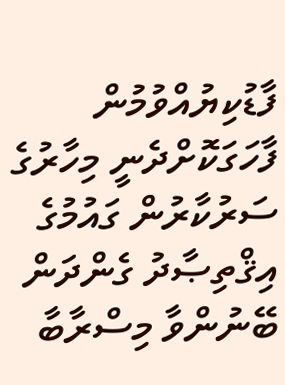ފާޑުކިޔުއްވުމުން ފާހަގަކޮށްދެނީ މިހާރުގެ ސަރުކާރުން ގައުމުގެ އިޤްތިޞާދު ގެންދަން ބޭނުންވާ މިސްރާބާ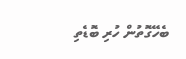ބެހޭގޮތުން ހުރި ބޮޑެތި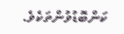ކަންބޮޑުވުންތަކެވެ.